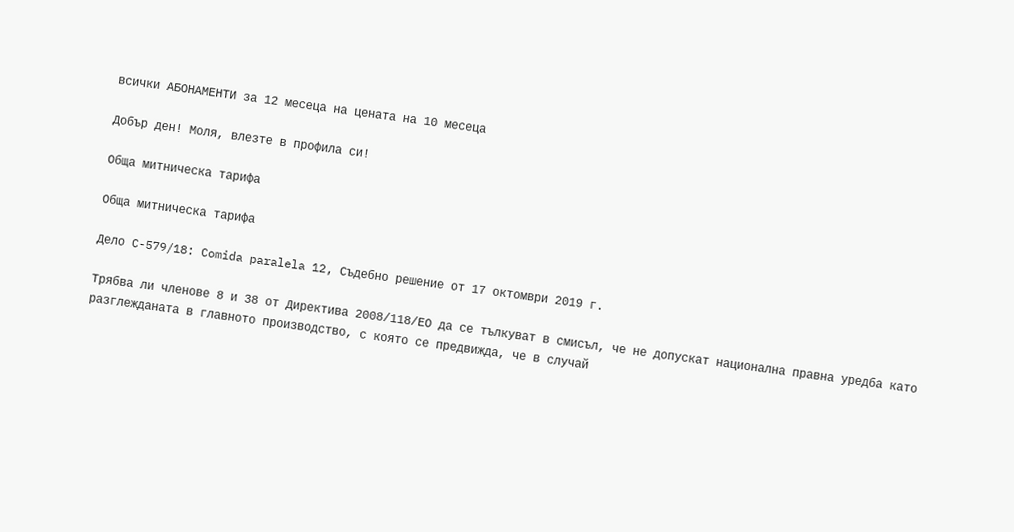всички АБОНАМЕНТИ за 12 месеца на цената на 10 месеца

Добър ден! Моля, влезте в профила си!

Обща митническа тарифа

Обща митническа тарифа

Дело C-579/18: Comida paralela 12, Съдебно решение от 17 октомври 2019 г.

Трябва ли членове 8 и 38 от Директива 2008/118/ЕО да се тълкуват в смисъл, че не допускат национална правна уредба като разглежданата в главното производство, с която се предвижда, че в случай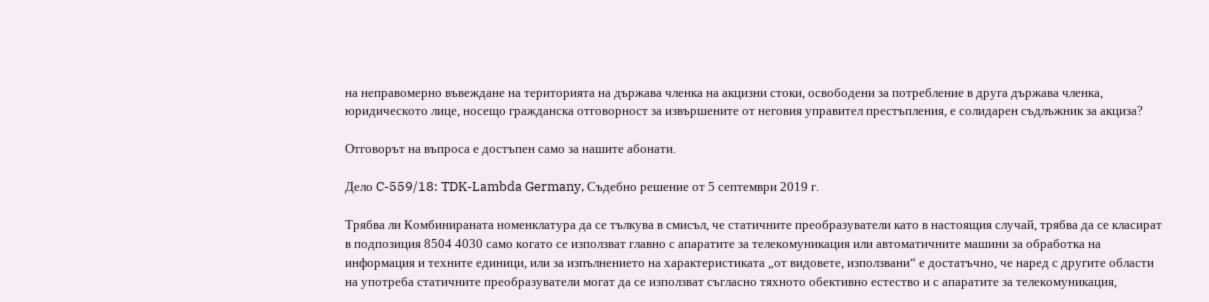на неправомерно въвеждане на територията на държава членка на акцизни стоки, освободени за потребление в друга държава членка, юридическото лице, носещо гражданска отговорност за извършените от неговия управител престъпления, е солидарен съдлъжник за акциза?

Отговорът на въпроса е достъпен само за нашите абонати.

Дело C-559/18: TDK-Lambda Germany, Съдебно решение от 5 септември 2019 г.

Трябва ли Комбинираната номенклатура да се тълкува в смисъл, че статичните преобразуватели като в настоящия случай, трябва да се класират в подпозиция 8504 4030 само когато се използват главно с апаратите за телекомуникация или автоматичните машини за обработка на информация и техните единици, или за изпълнението на характеристиката „от видовете, използвани“ е достатъчно, че наред с другите области на употреба статичните преобразуватели могат да се използват съгласно тяхното обективно естество и с апаратите за телекомуникация,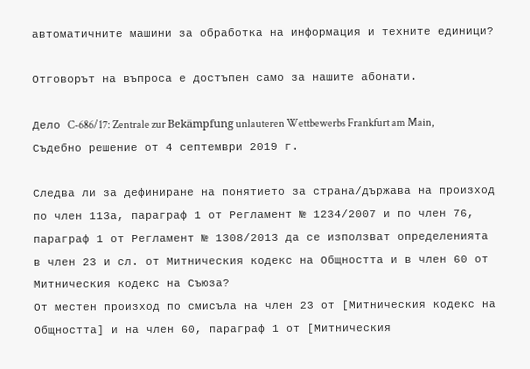автоматичните машини за обработка на информация и техните единици?

Отговорът на въпроса е достъпен само за нашите абонати.

Дело C-686/17: Zentrale zur Bekämpfung unlauteren Wettbewerbs Frankfurt am Main, Съдебно решение от 4 септември 2019 г.

Следва ли за дефиниране на понятието за страна/държава на произход по член 113а, параграф 1 от Регламент № 1234/2007 и по член 76, параграф 1 от Регламент № 1308/2013 да се използват определенията в член 23 и сл. от Митническия кодекс на Общността и в член 60 от Митническия кодекс на Съюза?
От местен произход по смисъла на член 23 от [Митническия кодекс на Общността] и на член 60, параграф 1 от [Митническия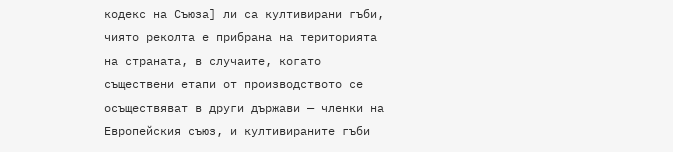кодекс на Съюза] ли са култивирани гъби, чиято реколта е прибрана на територията на страната, в случаите, когато съществени етапи от производството се осъществяват в други държави — членки на Европейския съюз, и култивираните гъби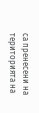са пренесени на територията на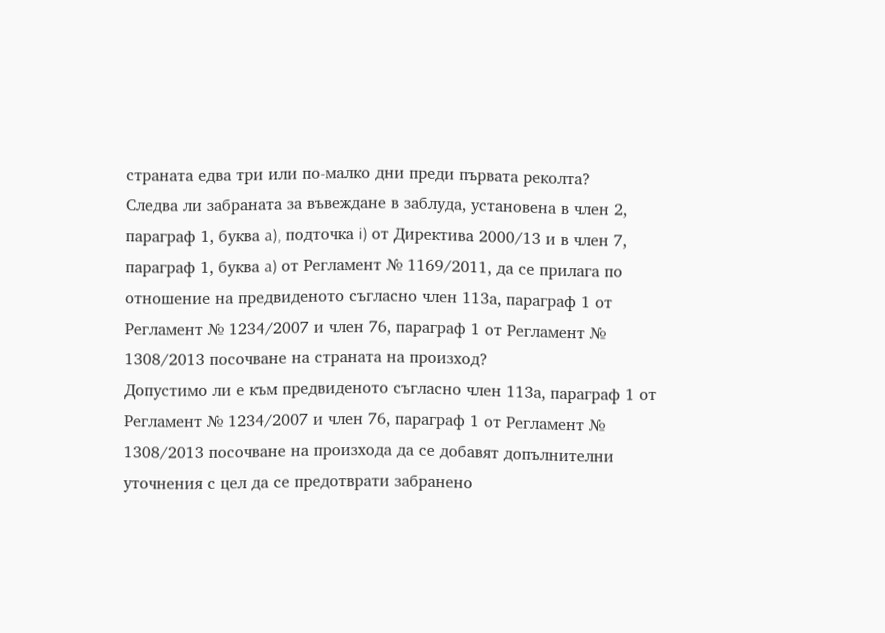страната едва три или по-малко дни преди първата реколта?
Следва ли забраната за въвеждане в заблуда, установена в член 2, параграф 1, буква a), подточка i) от Директива 2000/13 и в член 7, параграф 1, буква a) от Регламент № 1169/2011, да се прилага по отношение на предвиденото съгласно член 113а, параграф 1 от Регламент № 1234/2007 и член 76, параграф 1 от Регламент № 1308/2013 посочване на страната на произход?
Допустимо ли е към предвиденото съгласно член 113а, параграф 1 от Регламент № 1234/2007 и член 76, параграф 1 от Регламент № 1308/2013 посочване на произхода да се добавят допълнителни уточнения с цел да се предотврати забранено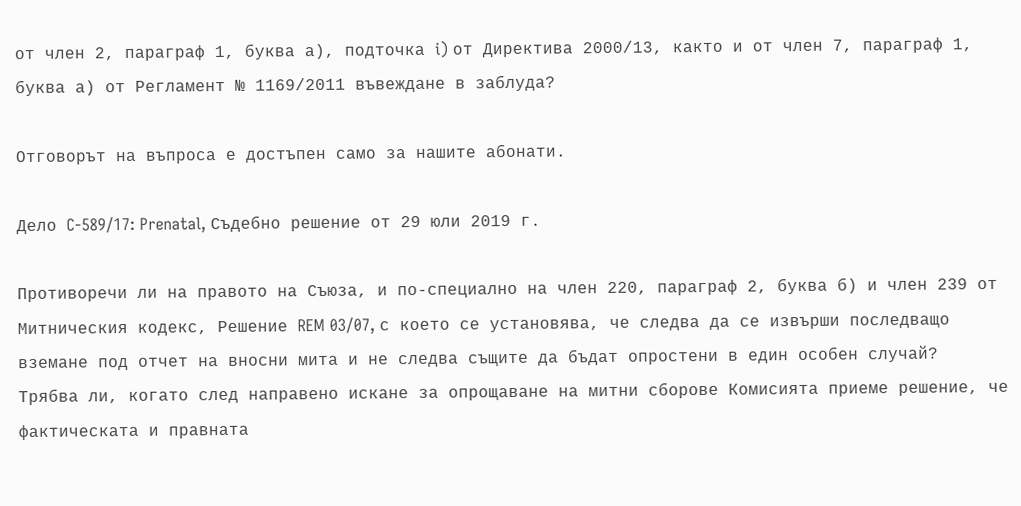от член 2, параграф 1, буква а), подточка i) от Директива 2000/13, както и от член 7, параграф 1, буква а) от Регламент № 1169/2011 въвеждане в заблуда?

Отговорът на въпроса е достъпен само за нашите абонати.

Дело C-589/17: Prenatal, Съдебно решение от 29 юли 2019 г.

Противоречи ли на правото на Съюза, и по-специално на член 220, параграф 2, буква б) и член 239 от Митническия кодекс, Решение REM 03/07, с което се установява, че следва да се извърши последващо вземане под отчет на вносни мита и не следва същите да бъдат опростени в един особен случай?
Трябва ли, когато след направено искане за опрощаване на митни сборове Комисията приеме решение, че фактическата и правната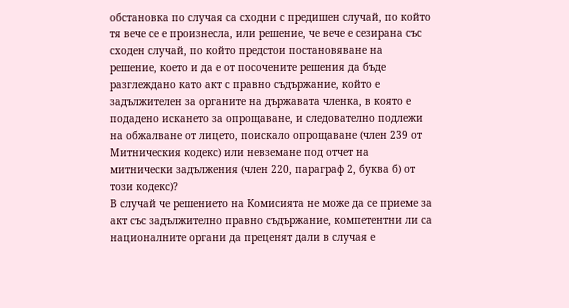обстановка по случая са сходни с предишен случай, по който тя вече се е произнесла, или решение, че вече е сезирана със сходен случай, по който предстои постановяване на решение, което и да е от посочените решения да бъде разглеждано като акт с правно съдържание, който е задължителен за органите на държавата членка, в която е подадено искането за опрощаване, и следователно подлежи на обжалване от лицето, поискало опрощаване (член 239 от Митническия кодекс) или невземане под отчет на митнически задължения (член 220, параграф 2, буква б) от този кодекс)?
В случай че решението на Комисията не може да се приеме за акт със задължително правно съдържание, компетентни ли са националните органи да преценят дали в случая е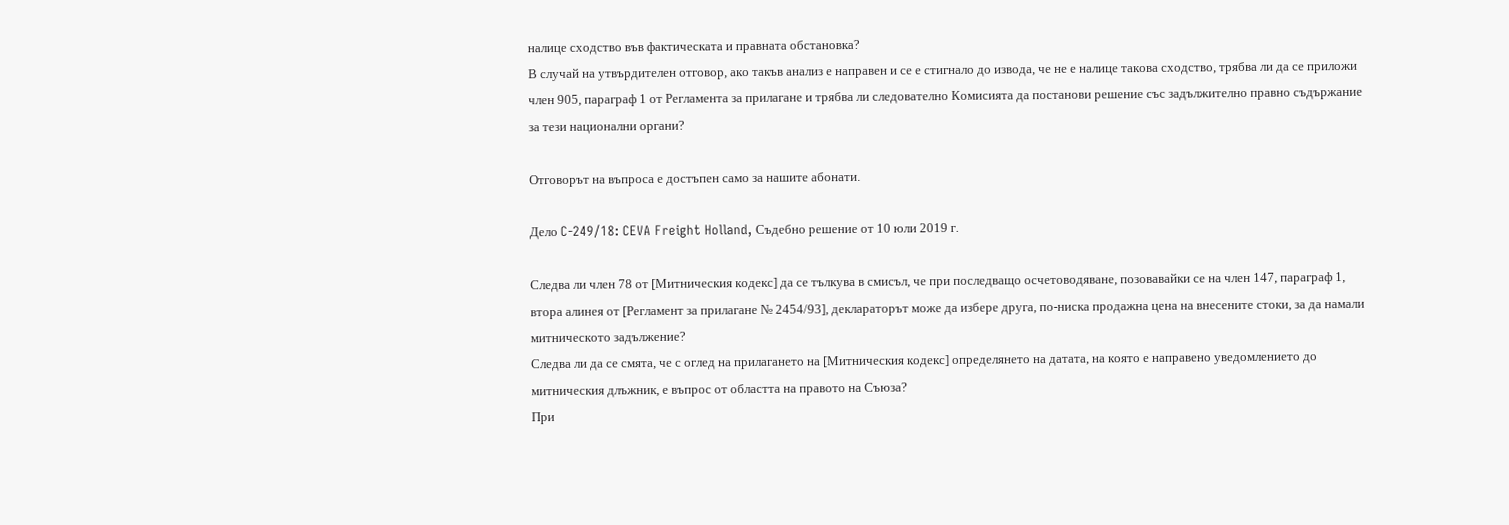налице сходство във фактическата и правната обстановка?
В случай на утвърдителен отговор, ако такъв анализ е направен и се е стигнало до извода, че не е налице такова сходство, трябва ли да се приложи член 905, параграф 1 от Регламента за прилагане и трябва ли следователно Комисията да постанови решение със задължително правно съдържание за тези национални органи?

Отговорът на въпроса е достъпен само за нашите абонати.

Дело C-249/18: CEVA Freight Holland, Съдебно решение от 10 юли 2019 г.

Следва ли член 78 от [Митническия кодекс] да се тълкува в смисъл, че при последващо осчетоводяване, позовавайки се на член 147, параграф 1, втора алинея от [Регламент за прилагане № 2454/93], деклараторът може да избере друга, по-ниска продажна цена на внесените стоки, за да намали митническото задължение?
Следва ли да се смята, че с оглед на прилагането на [Митническия кодекс] определянето на датата, на която е направено уведомлението до митническия длъжник, е въпрос от областта на правото на Съюза?
При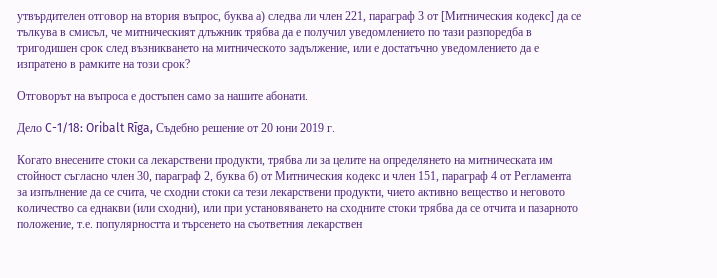утвърдителен отговор на втория въпрос, буква а) следва ли член 221, параграф 3 от [Митническия кодекс] да се тълкува в смисъл, че митническият длъжник трябва да е получил уведомлението по тази разпоредба в тригодишен срок след възникването на митническото задължение, или е достатъчно уведомлението да е изпратено в рамките на този срок?

Отговорът на въпроса е достъпен само за нашите абонати.

Дело C-1/18: Oribalt Rīga, Съдебно решение от 20 юни 2019 г.

Когато внесените стоки са лекарствени продукти, трябва ли за целите на определянето на митническата им стойност съгласно член 30, параграф 2, буква б) от Митническия кодекс и член 151, параграф 4 от Регламента за изпълнение да се счита, че сходни стоки са тези лекарствени продукти, чието активно вещество и неговото количество са еднакви (или сходни), или при установяването на сходните стоки трябва да се отчита и пазарното положение, т.е. популярността и търсенето на съответния лекарствен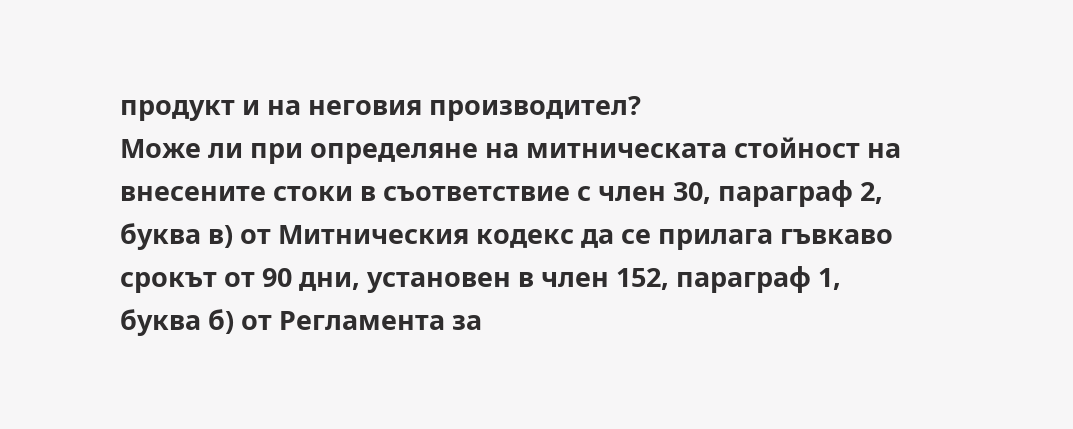продукт и на неговия производител?
Може ли при определяне на митническата стойност на внесените стоки в съответствие с член 30, параграф 2, буква в) от Митническия кодекс да се прилага гъвкаво срокът от 90 дни, установен в член 152, параграф 1, буква б) от Регламента за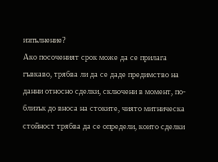изпълнение?
Ако посоченият срок може да се прилага гъвкаво, трябва ли да се даде предимство на данни относно сделки, сключени в момент, по-близък до вноса на стоките, чиято митническа стойност трябва да се определи, които сделки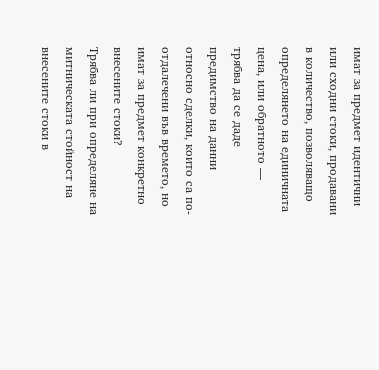имат за предмет идентични или сходни стоки, продавани в количество, позволяващо определянето на единичната цена, или обратното — трябва да се даде предимство на данни относно сделки, които са по-отдалечени във времето, но имат за предмет конкретно внесените стоки?
Трябва ли при определяне на митническата стойност на внесените стоки в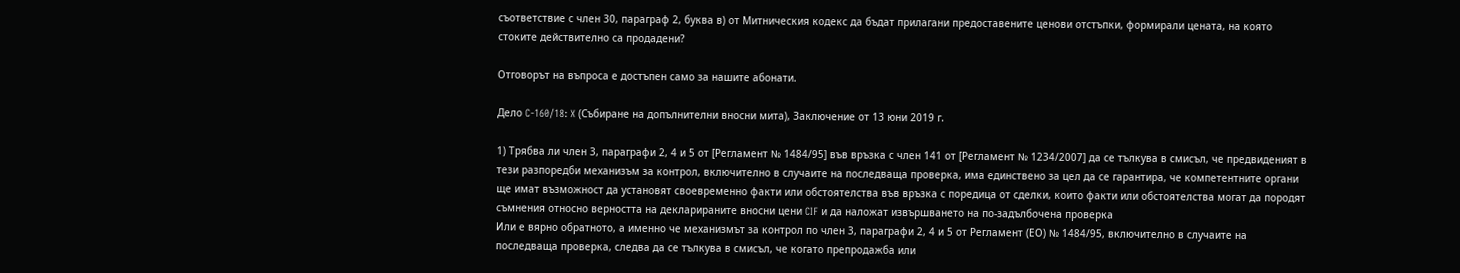съответствие с член 30, параграф 2, буква в) от Митническия кодекс да бъдат прилагани предоставените ценови отстъпки, формирали цената, на която стоките действително са продадени?

Отговорът на въпроса е достъпен само за нашите абонати.

Дело C-160/18: X (Събиране на допълнителни вносни мита), Заключение от 13 юни 2019 г.

1) Трябва ли член 3, параграфи 2, 4 и 5 от [Регламент № 1484/95] във връзка с член 141 от [Регламент № 1234/2007] да се тълкува в смисъл, че предвиденият в тези разпоредби механизъм за контрол, включително в случаите на последваща проверка, има единствено за цел да се гарантира, че компетентните органи ще имат възможност да установят своевременно факти или обстоятелства във връзка с поредица от сделки, които факти или обстоятелства могат да породят съмнения относно верността на декларираните вносни цени CIF и да наложат извършването на по-задълбочена проверка
Или е вярно обратното, а именно че механизмът за контрол по член 3, параграфи 2, 4 и 5 от Регламент (ЕО) № 1484/95, включително в случаите на последваща проверка, следва да се тълкува в смисъл, че когато препродажба или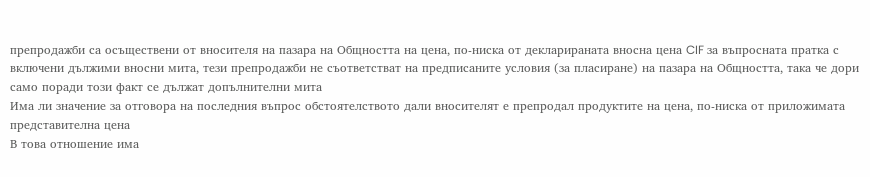препродажби са осъществени от вносителя на пазара на Общността на цена, по-ниска от декларираната вносна цена CIF за въпросната пратка с включени дължими вносни мита, тези препродажби не съответстват на предписаните условия (за пласиране) на пазара на Общността, така че дори само поради този факт се дължат допълнителни мита
Има ли значение за отговора на последния въпрос обстоятелството дали вносителят е препродал продуктите на цена, по-ниска от приложимата представителна цена
В това отношение има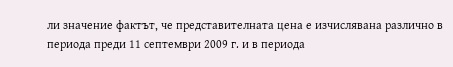ли значение фактът, че представителната цена е изчислявана различно в периода преди 11 септември 2009 г. и в периода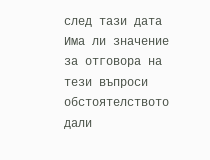след тази дата
Има ли значение за отговора на тези въпроси обстоятелството дали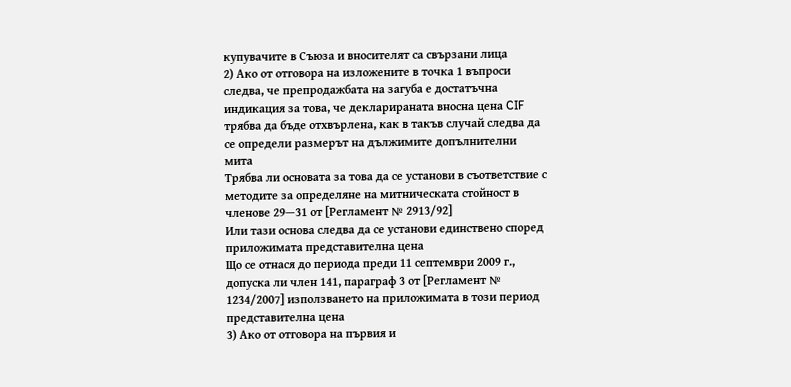купувачите в Съюза и вносителят са свързани лица
2) Ако от отговора на изложените в точка 1 въпроси следва, че препродажбата на загуба е достатъчна индикация за това, че декларираната вносна цена CIF трябва да бъде отхвърлена, как в такъв случай следва да се определи размерът на дължимите допълнителни мита
Трябва ли основата за това да се установи в съответствие с методите за определяне на митническата стойност в членове 29—31 от [Регламент № 2913/92]
Или тази основа следва да се установи единствено според приложимата представителна цена
Що се отнася до периода преди 11 септември 2009 г., допуска ли член 141, параграф 3 от [Регламент № 1234/2007] използването на приложимата в този период представителна цена
3) Ако от отговора на първия и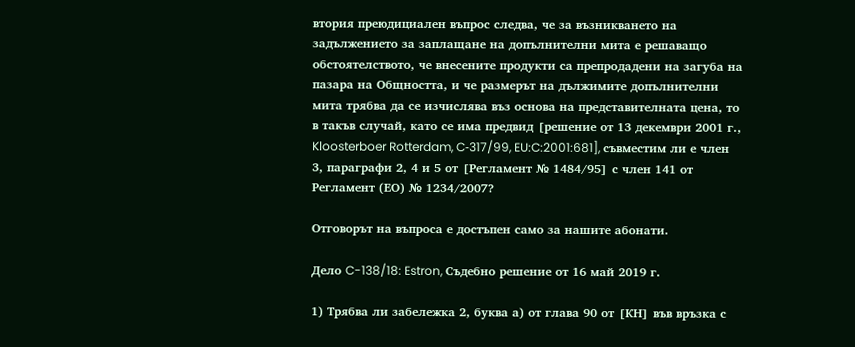втория преюдициален въпрос следва, че за възникването на задължението за заплащане на допълнителни мита е решаващо обстоятелството, че внесените продукти са препродадени на загуба на пазара на Общността, и че размерът на дължимите допълнителни мита трябва да се изчислява въз основа на представителната цена, то в такъв случай, като се има предвид [решение от 13 декември 2001 г., Kloosterboer Rotterdam, C‑317/99, EU:C:2001:681], съвместим ли е член 3, параграфи 2, 4 и 5 от [Регламент № 1484/95] с член 141 от Регламент (ЕО) № 1234/2007?

Отговорът на въпроса е достъпен само за нашите абонати.

Дело C-138/18: Estron, Съдебно решение от 16 май 2019 г.

1) Трябва ли забележка 2, буква а) от глава 90 от [КН] във връзка с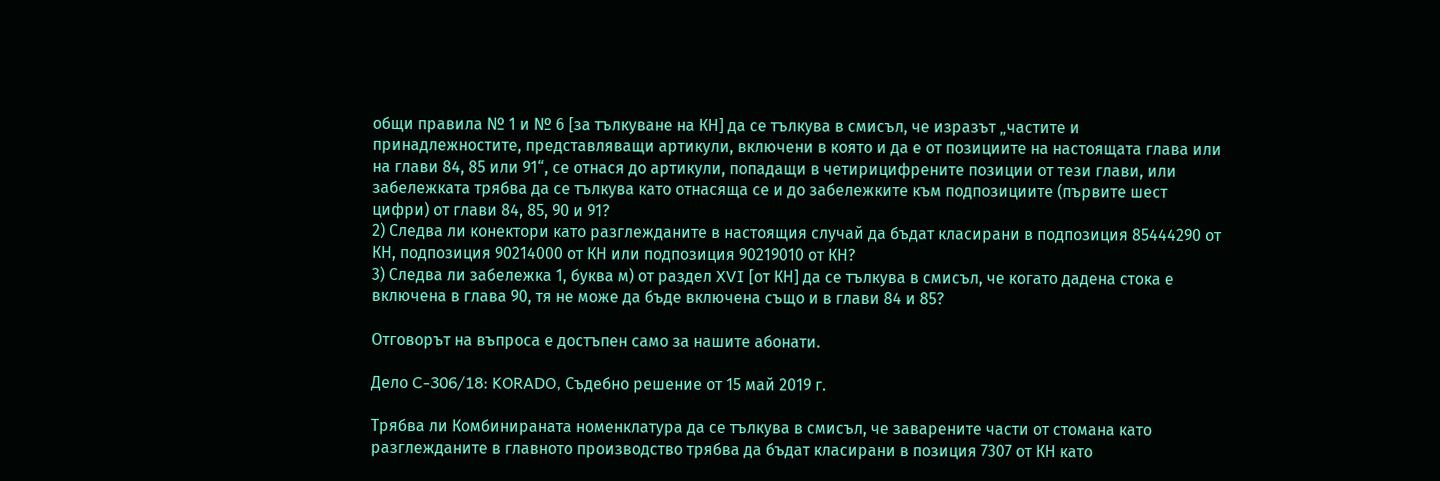общи правила № 1 и № 6 [за тълкуване на КН] да се тълкува в смисъл, че изразът „частите и принадлежностите, представляващи артикули, включени в която и да е от позициите на настоящата глава или на глави 84, 85 или 91“, се отнася до артикули, попадащи в четирицифрените позиции от тези глави, или забележката трябва да се тълкува като отнасяща се и до забележките към подпозициите (първите шест цифри) от глави 84, 85, 90 и 91?
2) Следва ли конектори като разглежданите в настоящия случай да бъдат класирани в подпозиция 85444290 от КН, подпозиция 90214000 от КН или подпозиция 90219010 от КН?
3) Следва ли забележка 1, буква м) от раздел XVI [от КН] да се тълкува в смисъл, че когато дадена стока е включена в глава 90, тя не може да бъде включена също и в глави 84 и 85?

Отговорът на въпроса е достъпен само за нашите абонати.

Дело C-306/18: KORADO, Съдебно решение от 15 май 2019 г.

Трябва ли Комбинираната номенклатура да се тълкува в смисъл, че заварените части от стомана като разглежданите в главното производство трябва да бъдат класирани в позиция 7307 от КН като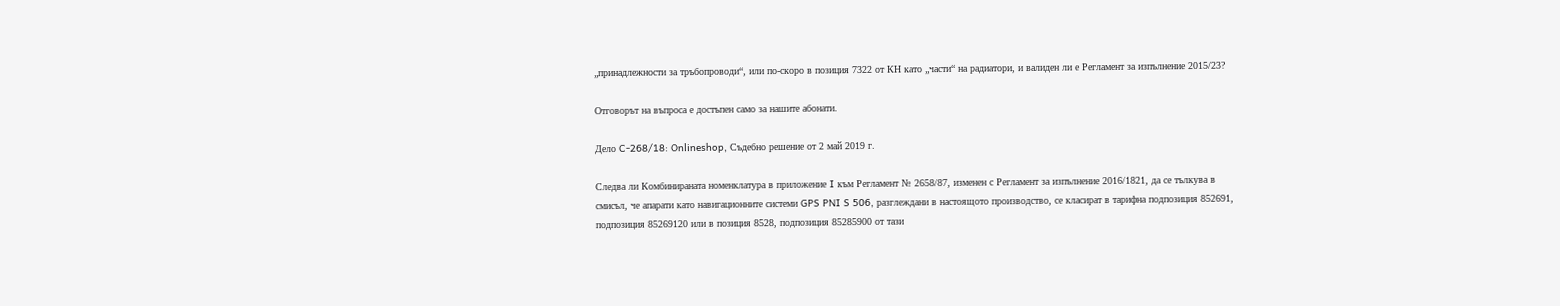„принадлежности за тръбопроводи“, или по-скоро в позиция 7322 от КН като „части“ на радиатори, и валиден ли е Регламент за изпълнение 2015/23?

Отговорът на въпроса е достъпен само за нашите абонати.

Дело C-268/18: Onlineshop, Съдебно решение от 2 май 2019 г.

Следва ли Комбинираната номенклатура в приложение I към Регламент № 2658/87, изменен с Регламент за изпълнение 2016/1821, да се тълкува в смисъл, че апарати като навигационните системи GPS PNI S 506, разглеждани в настоящото производство, се класират в тарифна подпозиция 852691, подпозиция 85269120 или в позиция 8528, подпозиция 85285900 от тази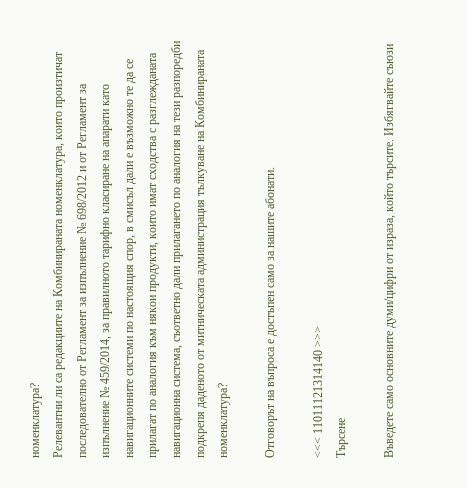номенклатура?
Релевантни ли са редакциите на Комбинираната номенклатура, които произтичат последователно от Регламент за изпълнение № 698/2012 и от Регламент за изпълнение № 459/2014, за правилното тарифно класиране на апарати като навигационните системи по настоящия спор, в смисъл дали е възможно те да се прилагат по аналогия към някои продукти, които имат сходства с разглежданата навигационна система, съответно дали прилагането по аналогия на тези разпоредби подкрепя даденото от митническата администрация тълкуване на Комбинираната номенклатура?

Отговорът на въпроса е достъпен само за нашите абонати.

<<< 11011121314140 >>>
Търсене

Въведете само основните думи/цифри от израза, който търсите. Избягвайте съюзи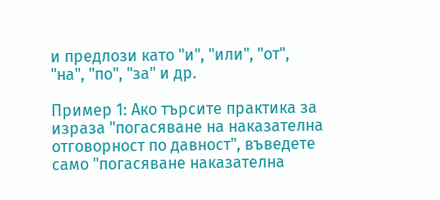и предлози като "и", "или", "от", "на", "по", "за" и др.

Пример 1: Ако търсите практика за израза "погасяване на наказателна отговорност по давност", въведете само "погасяване наказателна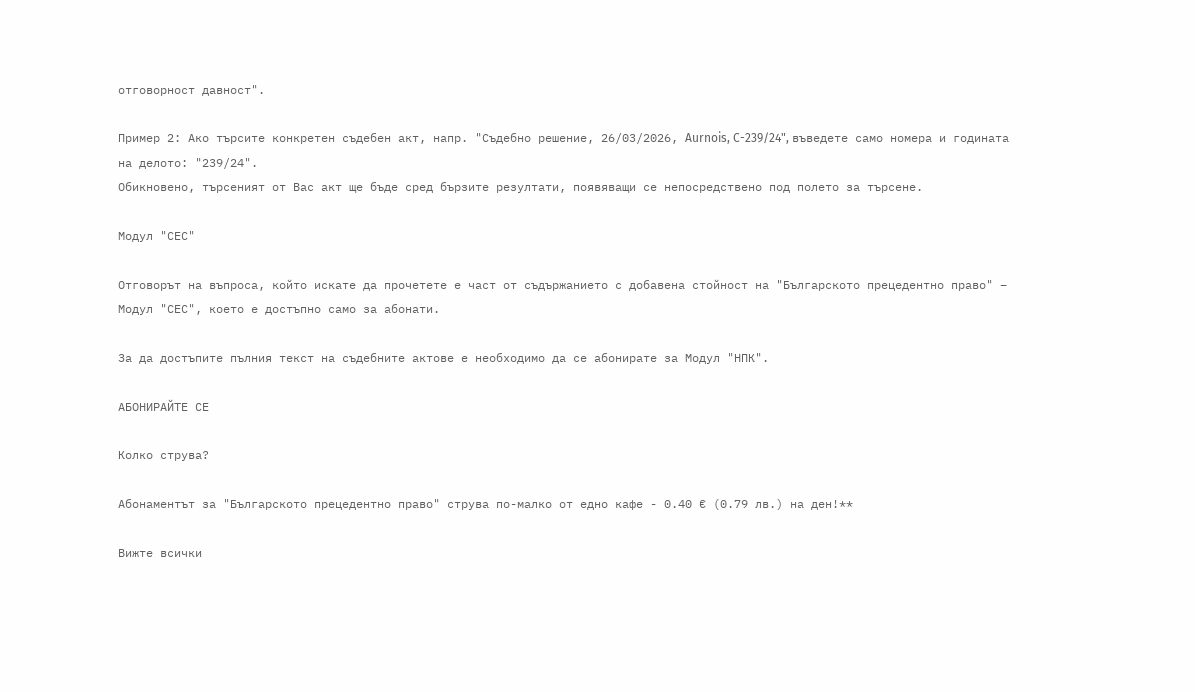отговорност давност".

Пример 2: Ако търсите конкретен съдебен акт, напр. "Съдебно решение, 26/03/2026, Aurnois, C-239/24", въведете само номера и годината на делото: "239/24".
Обикновено, търсеният от Вас акт ще бъде сред бързите резултати, появяващи се непосредствено под полето за търсене.

Модул "СЕС"

Отговорът на въпроса, който искате да прочетете е част от съдържанието с добавена стойност на "Българското прецедентно право" – Модул "СЕС", което е достъпно само за абонати.

За да достъпите пълния текст на съдебните актове е необходимо да се абонирате за Модул "НПК".

АБОНИРАЙТЕ СЕ

Колко струва?

Абонаментът за "Българското прецедентно право" струва по-малко от едно кафе - 0.40 € (0.79 лв.) на ден!**

Вижте всички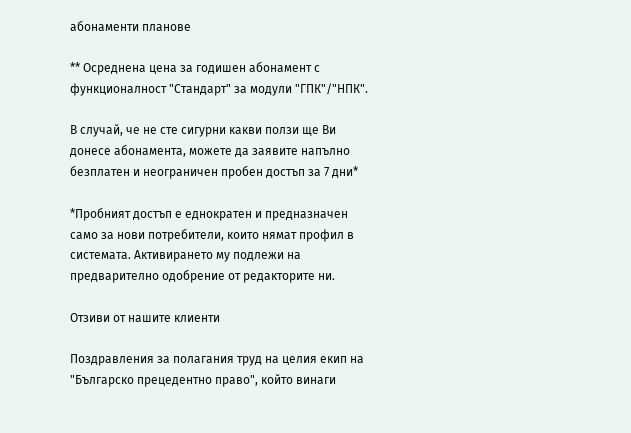абонаменти планове

** Осреднена цена за годишен абонамент с функционалност "Стандарт" за модули "ГПК"/"НПК".

В случай, че не сте сигурни какви ползи ще Ви донесе абонамента, можете да заявите напълно безплатен и неограничен пробен достъп за 7 дни*

*Пробният достъп е еднократен и предназначен само за нови потребители, които нямат профил в системата. Активирането му подлежи на предварително одобрение от редакторите ни.

Отзиви от нашите клиенти

Поздравления за полагания труд на целия екип на "Българско прецедентно право", който винаги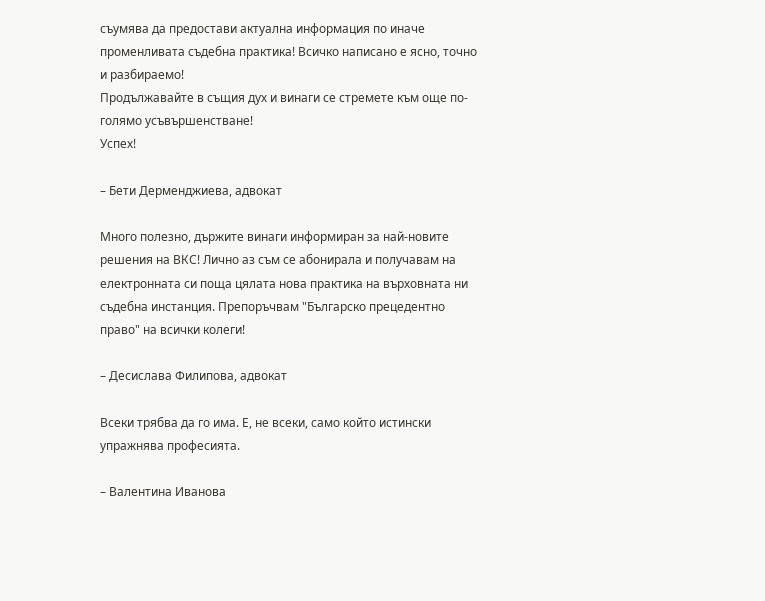съумява да предостави актуална информация по иначе променливата съдебна практика! Всичко написано е ясно, точно и разбираемо!
Продължавайте в същия дух и винаги се стремете към още по-голямо усъвършенстване!
Успех!

– Бети Дерменджиева, адвокат

Много полезно, държите винаги информиран за най-новите решения на ВКС! Лично аз съм се абонирала и получавам на електронната си поща цялата нова практика на върховната ни съдебна инстанция. Препоръчвам "Българско прецедентно право" на всички колеги!

– Десислава Филипова, адвокат

Всеки трябва да го има. Е, не всеки, само който истински упражнява професията.

– Валентина Иванова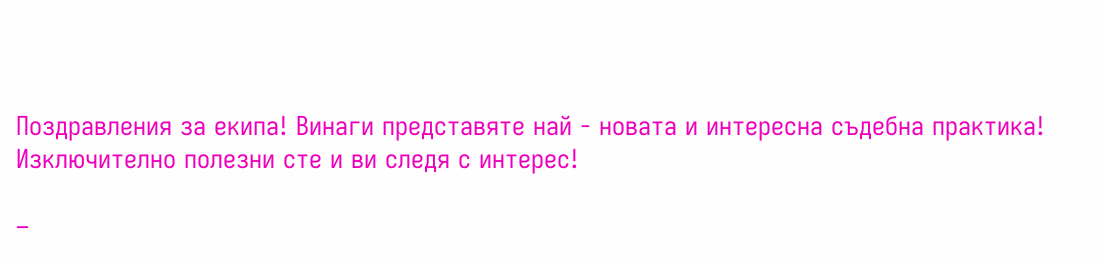Поздравления за екипа! Винаги представяте най - новата и интересна съдебна практика! Изключително полезни сте и ви следя с интерес!

–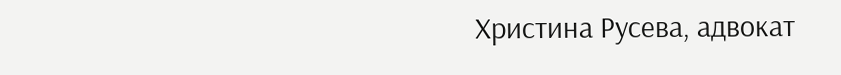Христина Русева, адвокат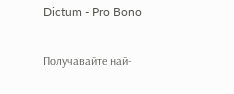Dictum - Pro Bono

Получавайте най-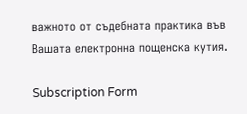важното от съдебната практика във Вашата електронна пощенска кутия.

Subscription Form